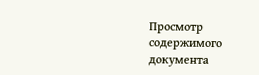Просмотр содержимого документа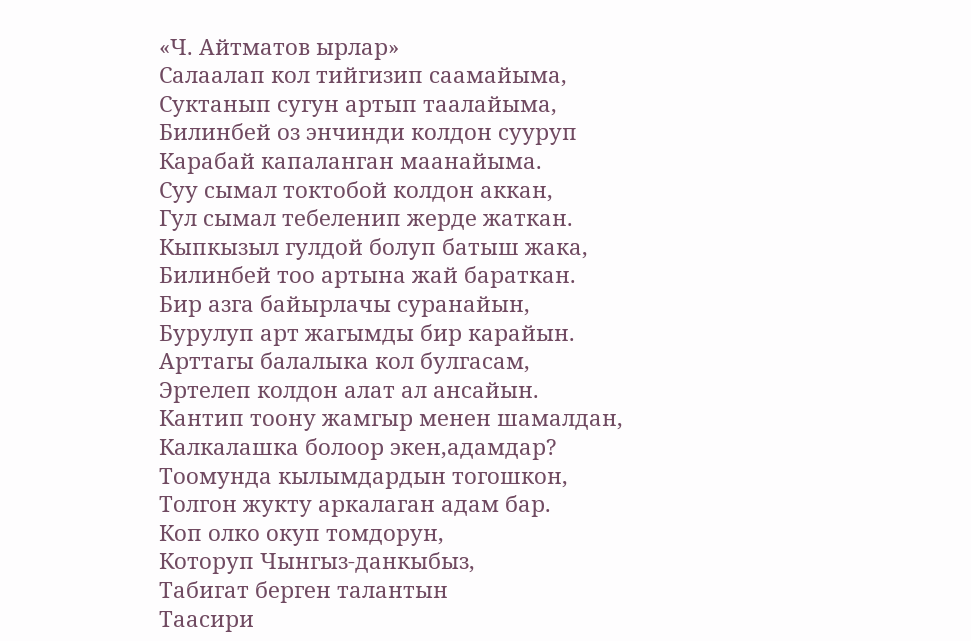«Ч. Айтматов ырлар»
Салаалап кол тийгизип саамайыма,
Суктанып сугун артып таалайыма,
Билинбей оз энчинди колдон сууруп
Карабай капаланган маанайыма.
Суу сымал токтобой колдон аккан,
Гул сымал тебеленип жерде жаткан.
Кыпкызыл гулдой болуп батыш жака,
Билинбей тоо артына жай бараткан.
Бир азга байырлачы суранайын,
Бурулуп арт жагымды бир карайын.
Арттагы балалыка кол булгасам,
Эртелеп колдон алат ал ансайын.
Кантип тоону жамгыр менен шамалдан,
Калкалашка болоор экен,адамдар?
Тоомунда кылымдардын тогошкон,
Толгон жукту аркалаган адам бар.
Коп олко окуп томдорун,
Которуп Чынгыз-данкыбыз,
Табигат берген талантын
Таасири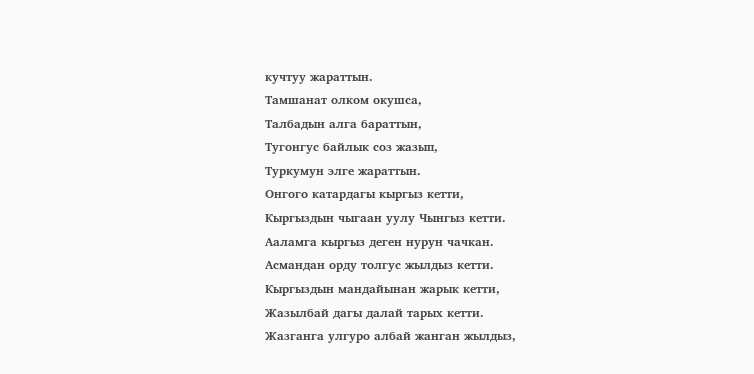кучтуу жараттын.
Тамшанат олком окушса,
Талбадын алга бараттын,
Тугонгус байлык соз жазып,
Туркумун элге жараттын.
Онгого катардагы кыргыз кетти,
Кыргыздын чыгаан уулу Чынгыз кетти.
Ааламга кыргыз деген нурун чачкан.
Асмандан орду толгус жылдыз кетти.
Кыргыздын мандайынан жарык кетти,
Жазылбай дагы далай тарых кетти.
Жазганга улгуро албай жанган жылдыз,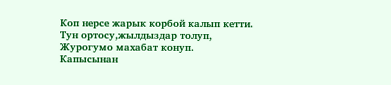Коп нерсе жарык корбой калып кетти.
Тун ортосу,жылдыздар толуп,
Журогумо махабат конуп.
Капысынан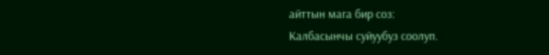айттын мага бир соз:
Калбасынчы суйуубуз соолуп.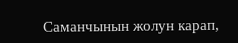Саманчынын жолун карап,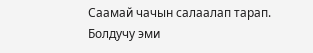Саамай чачын салаалап тарап.
Болдучу эми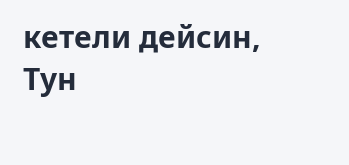кетели дейсин,
Тун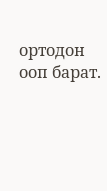ортодон ооп барат.